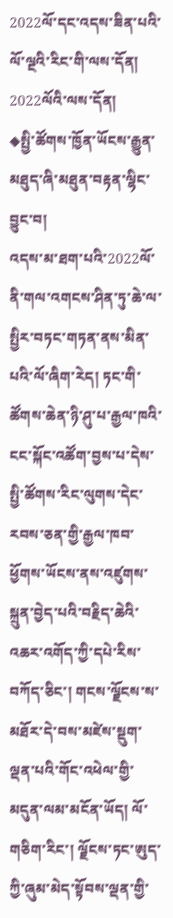2022ལོ་དང་འདས་ཟིན་པའི་ལོ་ལྔའི་རིང་གི་ལས་དོན།
2022ལོའི་ལས་དོན།
◆སྤྱི་ཚོགས་ཁྱོན་ཡོངས་རྒྱུན་མཐུད་ཞི་མཐུན་བརྟན་ལྷིང་བྱུང་བ།
འདས་མ་ཐག་པའི་2022ལོ་ནི་གལ་འགངས་ཤིན་ཏུ་ཆེ་ལ་སྤྱིར་བཏང་གཏན་ནས་མིན་པའི་ལོ་ཞིག་རེད། ཏང་གི་ཚོགས་ཆེན་ཉི་ཤུ་པ་རྒྱལ་ཁའི་ངང་སྐོང་འཚོག་བྱས་པ་དེས་སྤྱི་ཚོགས་རིང་ལུགས་དེང་རབས་ཅན་གྱི་རྒྱལ་ཁབ་ཕྱོགས་ཡོངས་ནས་འཛུགས་སྐྲུན་བྱེད་པའི་བརྗིད་ཆེའི་འཆར་འགོད་ཀྱི་དཔེ་རིས་བཀོད་ཅིང་། གངས་ལྗོངས་ས་མཐོར་དེ་བས་མཛེས་སྡུག་ལྡན་པའི་གོང་འཕེལ་གྱི་མདུན་ལམ་མངོན་ཡོད། ལོ་གཅིག་རིང་། ལྗོངས་ཏང་ཨུད་ཀྱི་ཞུམ་མེད་སྟོབས་ལྡན་གྱི་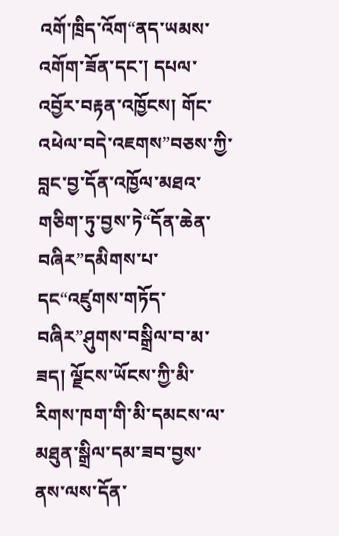འགོ་ཁྲིད་འོག“ནད་ཡམས་འགོག་ཟོན་དང་། དཔལ་འབྱོར་བརྟན་འཁྱོངས། གོང་འཕེལ་བདེ་འཇགས”བཅས་ཀྱི་བླང་བྱ་དོན་འཁྱོལ་མཐའ་གཅིག་ཏུ་བྱས་ཏེ“དོན་ཆེན་བཞིར”དམིགས་པ་དང“འཛུགས་གཏོད་བཞིར”ཤུགས་བསྒྲིལ་བ་མ་ཟད། ལྗོངས་ཡོངས་ཀྱི་མི་རིགས་ཁག་གི་མི་དམངས་ལ་མཐུན་སྒྲིལ་དམ་ཟབ་བྱས་ནས་ལས་དོན་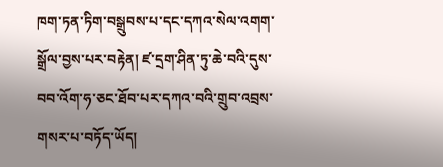ཁག་ཏན་ཏིག་བསྒྲུབས་པ་དང་དཀའ་སེལ་འགག་སྒྲོལ་བྱས་པར་བརྟེན། ཛ་དྲག་ཤིན་ཏུ་ཆེ་བའི་དུས་བབ་འོག་ཧ་ཅང་ཐོབ་པར་དཀའ་བའི་གྲུབ་འབྲས་གསར་པ་བཏོད་ཡོད།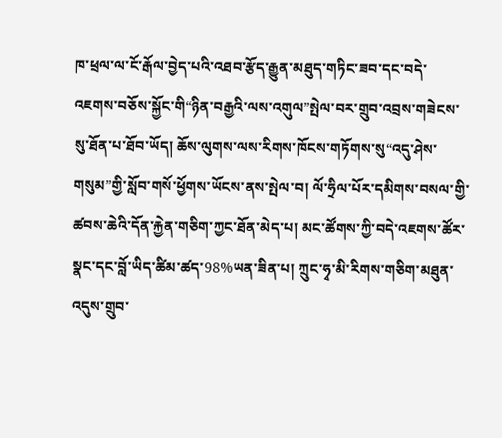ཁ་ཕྲལ་ལ་ངོ་རྒོལ་བྱེད་པའི་འཐབ་རྩོད་རྒྱུན་མཐུད་གཏིང་ཟབ་དང་བདེ་འཇགས་བཅོས་སྐྱོང་གི“ཉིན་བརྒྱའི་ལས་འགུལ”སྤེལ་བར་གྲུབ་འབྲས་གཟེངས་སུ་ཐོན་པ་ཐོབ་ཡོད། ཆོས་ལུགས་ལས་རིགས་ཁོངས་གཏོགས་སུ“འདུ་ཤེས་གསུམ”གྱི་སློབ་གསོ་ཕྱོགས་ཡོངས་ནས་སྤེལ་བ། ལོ་ཧྲིལ་པོར་དམིགས་བསལ་གྱི་ཚབས་ཆེའི་དོན་རྐྱེན་གཅིག་ཀྱང་ཐོན་མེད་པ། མང་ཚོགས་ཀྱི་བདེ་འཇགས་ཚོར་སྣང་དང་བློ་ཡིད་ཚིམ་ཚད་98%ཡན་ཟིན་པ། ཀྲུང་ཧྭ་མི་རིགས་གཅིག་མཐུན་འདུས་གྲུབ་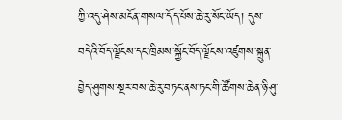ཀྱི་འདུ་ཤེས་མངོན་གསལ་དོད་པོས་ཆེ་རུ་སོང་ཡོད། དུས་བདེའི་བོད་ལྗོངས་དང་ཁྲིམས་སྐྱོང་བོད་ལྗོངས་འཛུགས་སྐྲུན་བྱེད་ཤུགས་སྔར་བས་ཆེ་རུ་བཏང་ནས་ཏང་གི་ཚོགས་ཆེན་ཉི་ཤུ་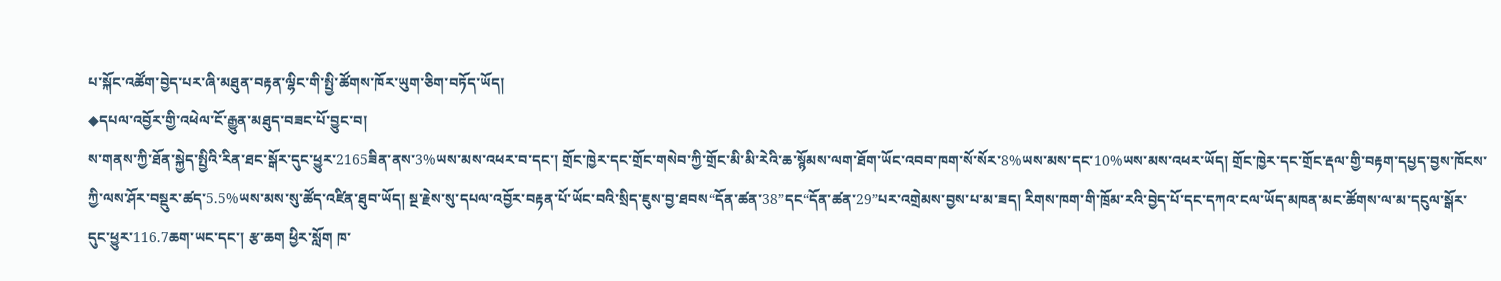པ་སྐོང་འཚོག་བྱེད་པར་ཞི་མཐུན་བརྟན་ལྷིང་གི་སྤྱི་ཚོགས་ཁོར་ཡུག་ཅིག་བཏོད་ཡོད།
◆དཔལ་འབྱོར་གྱི་འཕེལ་ངོ་རྒྱུན་མཐུད་བཟང་པོ་བྱུང་བ།
ས་གནས་ཀྱི་ཐོན་སྐྱེད་སྤྱིའི་རིན་ཐང་སྒོར་དུང་ཕྱུར་2165ཟིན་ནས་3%ཡས་མས་འཕར་བ་དང་། གྲོང་ཁྱེར་དང་གྲོང་གསེབ་ཀྱི་གྲོང་མི་མི་རེའི་ཆ་སྙོམས་ལག་ཐོག་ཡོང་འབབ་ཁག་སོ་སོར་8%ཡས་མས་དང་10%ཡས་མས་འཕར་ཡོད། གྲོང་ཁྱེར་དང་གྲོང་རྡལ་གྱི་བརྟག་དཔྱད་བྱས་ཁོངས་ཀྱི་ལས་ཤོར་བསྡུར་ཚད་5.5%ཡས་མས་སུ་ཚོད་འཛིན་ཐུབ་ཡོད། སྔ་རྗེས་སུ་དཔལ་འབྱོར་བརྟན་པོ་ཡོང་བའི་སྲིད་ཇུས་བྱ་ཐབས“དོན་ཚན་38”དང“དོན་ཚན་29”པར་འགྲེམས་བྱས་པ་མ་ཟད། རིགས་ཁག་གི་ཁྲོམ་རའི་བྱེད་པོ་དང་དཀའ་ངལ་ཡོད་མཁན་མང་ཚོགས་ལ་མ་དངུལ་སྒོར་དུང་ཕྱུར་116.7ཆག་ཡང་དང་། རྩ་ཆག ཕྱིར་སློག ཁ་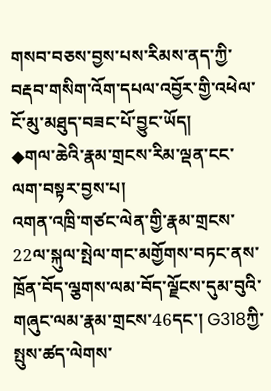གསབ་བཅས་བྱས་པས་རིམས་ནད་ཀྱི་བརྡབ་གསིག་འོག་དཔལ་འབྱོར་གྱི་འཕེལ་ངོ་མུ་མཐུད་བཟང་པོ་བྱུང་ཡོད།
◆གལ་ཆེའི་རྣམ་གྲངས་རིམ་ལྡན་ངང་ལག་བསྟར་བྱས་པ།
འགན་འཁྲི་གཙང་ལེན་གྱི་རྣམ་གྲངས་22ལ་སྐུལ་སྤེལ་གང་མགྱོགས་བཏང་ནས་ཁྲོན་བོད་ལྕགས་ལམ་བོད་ལྗོངས་དུམ་བུའི་གཞུང་ལམ་རྣམ་གྲངས་46དང་། G318ཀྱི་སྤུས་ཚད་ལེགས་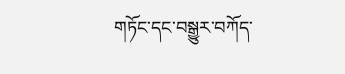གཏོང་དང་བསྒྱུར་བཀོད་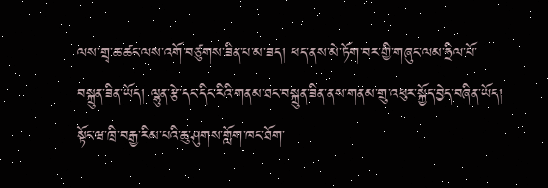ལས་གྲྭ་ཆ་ཚང་ལས་འགོ་བཙུགས་ཟིན་པ་མ་ཟད། ཕད་ནས་མེ་ཏོག་བར་གྱི་གཞུང་ལམ་ཧྲིལ་པོ་བསྐྲུན་ཟིན་ཡོད། ལྷུན་རྩེ་དང་དིང་རིའི་གནམ་ཐང་བསྐྲུན་ཟིན་ནས་གནམ་གྲུ་འཕུར་སྐྱོད་བྱེད་བཞིན་ཡོད། སྟོང་ཝ་ཁྲི་བརྒྱ་རིམ་པའི་ཆུ་ཤུགས་གློག་ཁང་ཐོག་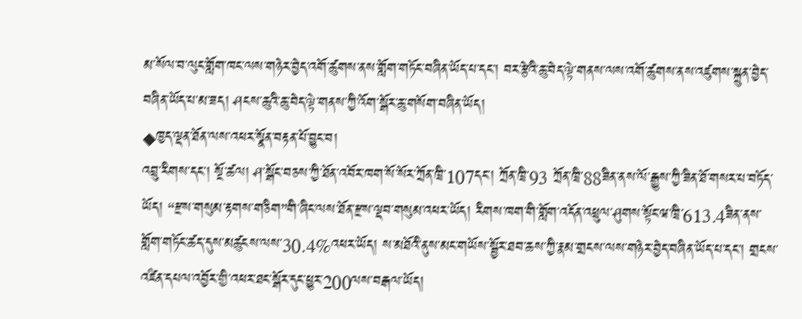མ་སོལ་བ་ལུང་གློག་ཁང་ལས་གཉེར་བྱེད་འགོ་ཚུགས་ནས་གློག་གཏོང་བཞིན་ཡོད་པ་དང་། བར་རྩེའི་ཆུ་བེད་ལྟེ་གནས་ལས་འགོ་ཚུགས་ནས་འཛུགས་སྐྲུན་བྱེད་བཞིན་ཡོད་པ་མ་ཟད། ཤངས་ཆུའི་ཆུ་བེད་ལྟེ་གནས་ཀྱི་འོག་སྒོར་ཆུ་གསོག་བཞིན་ཡོད།
◆ཁྱད་ལྡན་ཐོན་ལས་འཕར་སྣོན་བརྟན་པོ་བྱུང་བ།
འབྲུ་རིགས་དང་། སྔོ་ཚལ། ཤ་སྒོང་བཅས་ཀྱི་ཐོན་འབོར་ཁག་སོ་སོར་ཀྲོན་ཁྲི་107དང་། ཀྲོན་ཁྲི་93 ཀྲོན་ཁྲི་88ཟིན་ནས་ལོ་རྒྱུས་ཀྱི་ཟིན་ཐོ་གསར་པ་བཏོད་ཡོད། “རྫས་གསུམ་རྟགས་གཅིག”གི་ཞིང་ལས་ཐོན་རྫས་ལྡབ་གསུམ་འཕར་ཡོད། རིགས་ཁག་གི་གློག་འདོན་འཕྲུལ་ཤུགས་སྟོང་ཝ་ཁྲི་613.4ཟིན་ནས་གློག་གཏོང་ཚད་དུས་མཚུངས་ལས་30.4%འཕར་ཡོད། ས་མཐོའི་ནུས་མང་གཡོས་སྦྱོར་ཐབ་ཆས་ཀྱི་རྣམ་གྲངས་ལས་གཉེར་བྱེད་བཞིན་ཡོད་པ་དང་། གྲངས་འཛིན་དཔལ་འབྱོར་གྱི་འཕར་ཐང་སྒོར་དུང་ཕྱུར་200ལས་བརྒལ་ཡོད།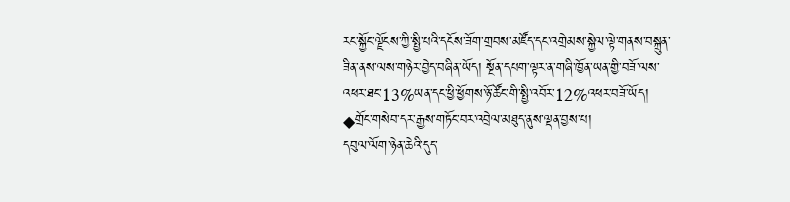རང་སྐྱོང་ལྗོངས་ཀྱི་སྤྱི་པའི་དངོས་ཟོག་གྲབས་མཛོད་དང་འགྲེམས་སྐྱེལ་ལྟེ་གནས་བསྐྲུན་ཟིན་ནས་ལས་གཉེར་བྱེད་བཞིན་ཡོད། སྔོན་དཔག་ལྟར་ན་གཞི་ཁྱོན་ཡན་གྱི་བཟོ་ལས་འཕར་ཐང་13%ཡན་དང་ཕྱི་ཕྱོགས་ཉོ་ཚོང་གི་སྤྱི་འབོར་12%འཕར་བཟོ་ཡོད།
◆གྲོང་གསེབ་དར་རྒྱས་གཏོང་བར་འབྲེལ་མཐུད་ནུས་ལྡན་བྱས་པ།
དབུལ་ལོག་ཉེན་ཆེའི་དུད་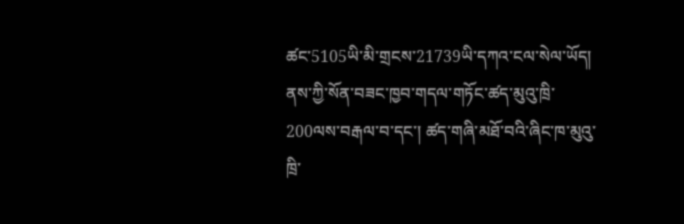ཚང་5105ཡི་མི་གྲངས་21739ཡི་དཀའ་ངལ་སེལ་ཡོད། ནས་ཀྱི་སོན་བཟང་ཁྱབ་གདལ་གཏོང་ཚད་མུའུ་ཁྲི་200ལས་བརྒལ་བ་དང་། ཚད་གཞི་མཐོ་བའི་ཞིང་ཁ་མུའུ་ཁྲི་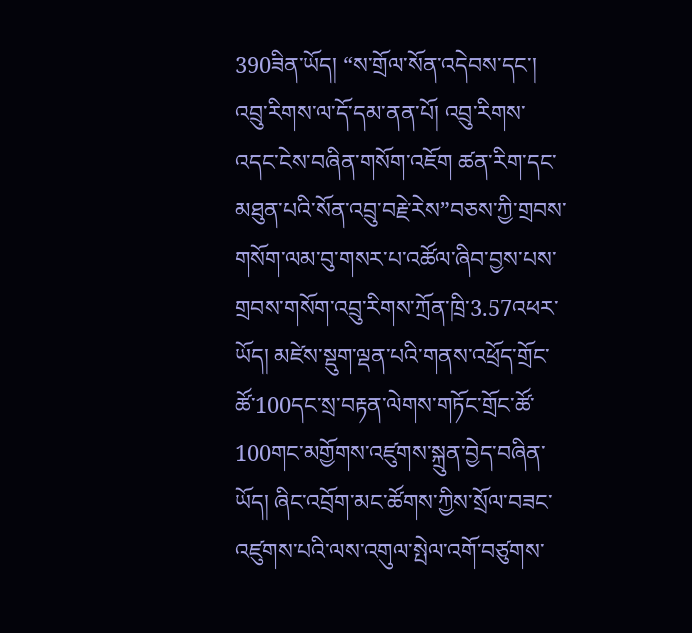390ཟིན་ཡོད། “ས་གྲོལ་སོན་འདེབས་དང་། འབྲུ་རིགས་ལ་དོ་དམ་ནན་པོ། འབྲུ་རིགས་འདང་ངེས་བཞིན་གསོག་འཇོག ཚན་རིག་དང་མཐུན་པའི་སོན་འབྲུ་བརྗེ་རེས”བཅས་ཀྱི་གྲབས་གསོག་ལམ་བུ་གསར་པ་འཚོལ་ཞིབ་བྱས་པས་གྲབས་གསོག་འབྲུ་རིགས་ཀྲོན་ཁྲི་3.57འཕར་ཡོད། མཛེས་སྡུག་ལྡན་པའི་གནས་འཕྲོད་གྲོང་ཚོ་100དང་སྲ་བརྟན་ལེགས་གཏོང་གྲོང་ཚོ་100གང་མགྱོགས་འཛུགས་སྐྲུན་བྱེད་བཞིན་ཡོད། ཞིང་འབྲོག་མང་ཚོགས་ཀྱིས་སྲོལ་བཟང་འཛུགས་པའི་ལས་འགུལ་སྤེལ་འགོ་བཙུགས་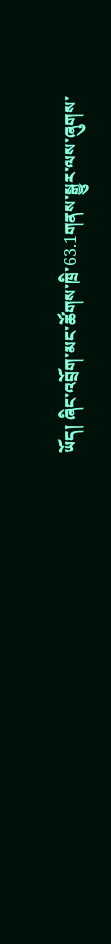ཡོད། ཞིང་འབྲོག་མང་ཚོགས་ཁྲི་63.1གནས་སྒྱུར་ལས་ཞུགས་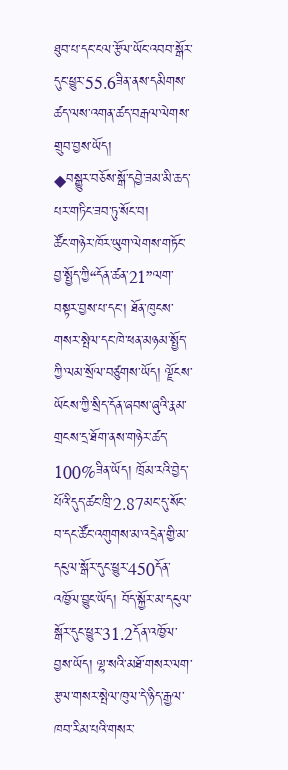ཐུབ་པ་དང་ངལ་རྩོལ་ཡོང་འབབ་སྒོར་དུང་ཕྱུར་55.6ཟིན་ནས་དམིགས་ཚད་ལས་འགན་ཚད་བརྒལ་ལེགས་གྲུབ་བྱས་ཡོད།
◆བསྒྱུར་བཅོས་སྒོ་དབྱེ་ཟམ་མི་ཆད་པར་གཏིང་ཟབ་ཏུ་སོང་བ།
ཚོང་གཉེར་ཁོར་ཡུག་ལེགས་གཏོང་བྱ་སྤྱོད་ཀྱི“དོན་ཚན་21”ལག་བསྟར་བྱས་པ་དང་། ཐོན་ཁུངས་གསར་སྤེལ་དང་ཁེ་ཕན་མཉམ་སྤྱོད་ཀྱི་ལམ་སྲོལ་བཙུགས་ཡོད། ལྗོངས་ཡོངས་ཀྱི་སྲིད་དོན་ཞབས་ཞུའི་རྣམ་གྲངས་དྲ་ཐོག་ནས་གཉེར་ཚད་100%ཟིན་ཡོད། ཁྲོམ་རའི་བྱེད་པོའི་དུད་ཚང་ཁྲི་2.87མང་དུ་སོང་བ་དང་ཚོང་འགུགས་མ་འདྲེན་གྱི་མ་དངུལ་སྒོར་དུང་ཕྱུར་450དོན་འཁྱོལ་བྱུང་ཡོད། བོད་སྐྱོར་མ་དངུལ་སྒོར་དུང་ཕྱུར་31.2དོན་འཁྱོལ་བྱས་ཡོད། ལྷ་སའི་མཐོ་གསར་ལག་རྩལ་གསར་སྤེལ་ཁུལ་དེ་ཉིད་རྒྱལ་ཁབ་རིམ་པའི་གསར་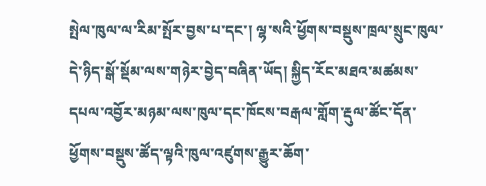སྤེལ་ཁུལ་ལ་རིམ་སྤོར་བྱས་པ་དང་། ལྷ་སའི་ཕྱོགས་བསྡུས་ཁྲལ་སྲུང་ཁུལ་དེ་ཉིད་སྒོ་སྡོམ་ལས་གཉེར་བྱེད་བཞིན་ཡོད། སྐྱིད་རོང་མཐའ་མཚམས་དཔལ་འབྱོར་མཉམ་ལས་ཁུལ་དང་ཁོངས་བརྒལ་གློག་རྡུལ་ཚོང་དོན་ཕྱོགས་བསྡུས་ཚོད་ལྟའི་ཁུལ་འཛུགས་རྒྱུར་ཆོག་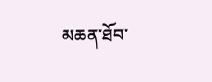མཆན་ཐོབ་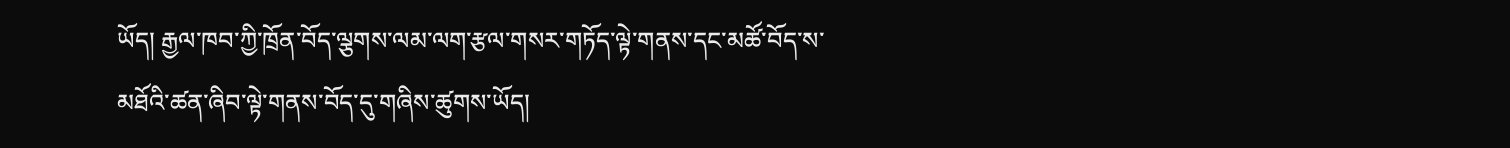ཡོད། རྒྱལ་ཁབ་ཀྱི་ཁྲོན་བོད་ལྕགས་ལམ་ལག་རྩལ་གསར་གཏོད་ལྟེ་གནས་དང་མཚོ་བོད་ས་མཐོའི་ཚན་ཞིབ་ལྟེ་གནས་བོད་དུ་གཞིས་ཚུགས་ཡོད།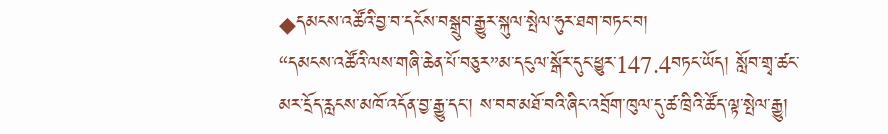◆དམངས་འཚོའི་བྱ་བ་དངོས་བསྒྲུབ་རྒྱུར་སྐུལ་སྤེལ་ཧུར་ཐག་བཏང་བ།
“དམངས་འཚོའི་ལས་གཞི་ཆེན་པོ་བཅུར”མ་དངུལ་སྒོར་དུང་ཕྱུར་147.4བཏང་ཡོད། སློབ་གྲྭ་ཚང་མར་དྲོད་རླངས་མཁོ་འདོན་བྱ་རྒྱུ་དང་། ས་བབ་མཐོ་བའི་ཞིང་འབྲོག་ཁུལ་དུ་ཚ་ཁྲིའི་ཚོད་ལྟ་སྤེལ་རྒྱུ།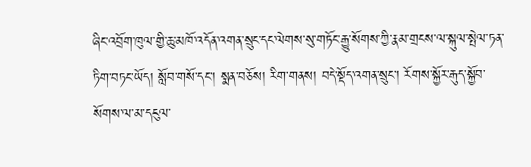ཞིང་འབྲོག་ཁུལ་གྱི་ཆུ་མཁོ་འདོན་འགན་སྲུང་དང་ལེགས་སུ་གཏོང་རྒྱུ་སོགས་ཀྱི་རྣམ་གྲངས་ལ་སྐུལ་སྤེལ་ཏན་ཏིག་བཏང་ཡོད། སློབ་གསོ་དང་། སྨན་བཅོས། རིག་གནས། བདེ་སྡོད་འགན་སྲུང་། རོགས་སྐྱོར་རྒུད་སྐྱོབ་སོགས་ལ་མ་དངུལ་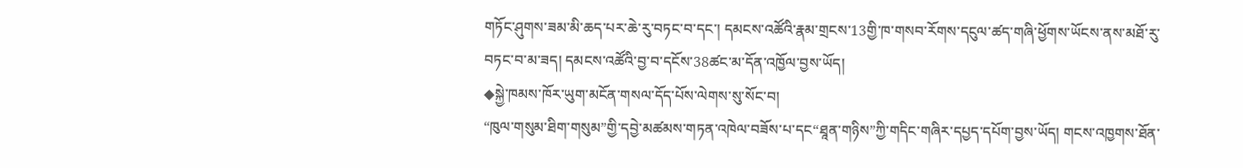གཏོང་ཤུགས་ཟམ་མི་ཆད་པར་ཆེ་རུ་བཏང་བ་དང་། དམངས་འཚོའི་རྣམ་གྲངས་13གྱི་ཁ་གསབ་རོགས་དངུལ་ཚད་གཞི་ཕྱོགས་ཡོངས་ནས་མཐོ་རུ་བཏང་བ་མ་ཟད། དམངས་འཚོའི་བྱ་བ་དངོས་38ཚང་མ་དོན་འཁྱོལ་བྱས་ཡོད།
◆སྐྱེ་ཁམས་ཁོར་ཡུག་མངོན་གསལ་དོད་པོས་ལེགས་སུ་སོང་བ།
“ཁུལ་གསུམ་ཐིག་གསུམ”གྱི་དབྱེ་མཚམས་གཏན་འཁེལ་བཟོས་པ་དང“ཐཱན་གཉིས”ཀྱི་གདིང་གཞིར་དཔྱད་དཔོག་བྱས་ཡོད། གངས་འཁྱགས་ཐོན་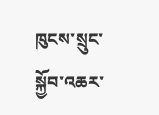ཁུངས་སྲུང་སྐྱོབ་འཆར་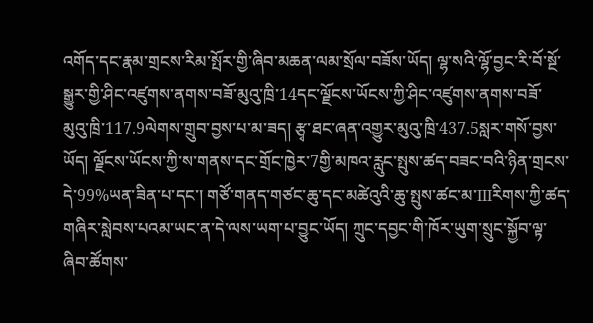འགོད་དང་རྣམ་གྲངས་རིམ་སྤོར་གྱི་ཞིབ་མཆན་ལམ་སྲོལ་བཟོས་ཡོད། ལྷ་སའི་ལྷོ་བྱང་རི་བོ་སྔོ་སྒྱུར་གྱི་ཤིང་འཛུགས་ནགས་བཟོ་མུའུ་ཁྲི་14དང་ལྗོངས་ཡོངས་ཀྱི་ཤིང་འཛུགས་ནགས་བཟོ་མུའུ་ཁྲི་117.9ལེགས་གྲུབ་བྱས་པ་མ་ཟད། རྩྭ་ཐང་ཞན་འགྱུར་མུའུ་ཁྲི་437.5སླར་གསོ་བྱས་ཡོད། ལྗོངས་ཡོངས་ཀྱི་ས་གནས་དང་གྲོང་ཁྱེར་7གྱི་མཁའ་རླུང་སྤུས་ཚད་བཟང་བའི་ཉིན་གྲངས་དེ་99%ཡན་ཟིན་པ་དང་། གཙོ་གནད་གཙང་ཆུ་དང་མཚེའུའི་ཆུ་སྤུས་ཚང་མ་IIIརིགས་ཀྱི་ཚད་གཞིར་སླེབས་པའམ་ཡང་ན་དེ་ལས་ཡག་པ་བྱུང་ཡོད། ཀྲུང་དབྱང་གི་ཁོར་ཡུག་སྲུང་སྐྱོབ་ལྟ་ཞིབ་ཚོགས་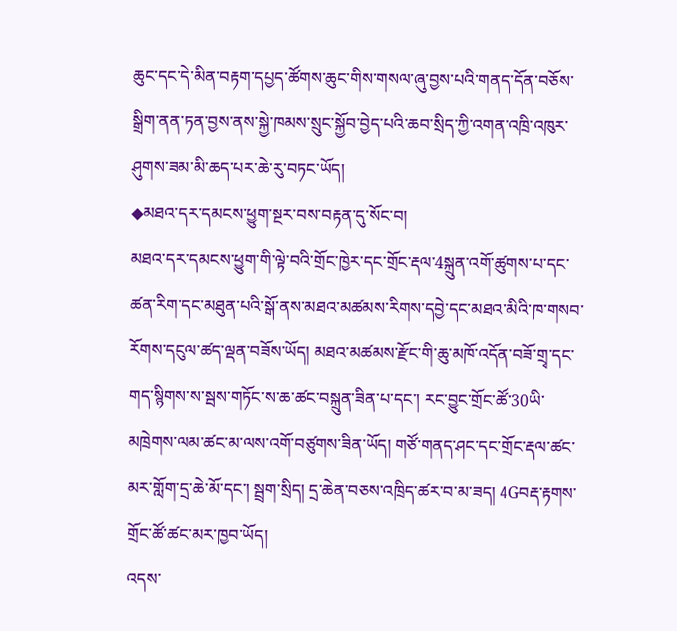ཆུང་དང་དེ་མིན་བརྟག་དཔྱད་ཚོགས་ཆུང་གིས་གསལ་ཞུ་བྱས་པའི་གནད་དོན་བཅོས་སྒྲིག་ནན་ཏན་བྱས་ནས་སྐྱེ་ཁམས་སྲུང་སྐྱོབ་བྱེད་པའི་ཆབ་སྲིད་ཀྱི་འགན་འཁྲི་འཁུར་ཤུགས་ཟམ་མི་ཆད་པར་ཆེ་རུ་བཏང་ཡོད།
◆མཐའ་དར་དམངས་ཕྱུག་སྔར་བས་བརྟན་དུ་སོང་བ།
མཐའ་དར་དམངས་ཕྱུག་གི་ལྟེ་བའི་གྲོང་ཁྱེར་དང་གྲོང་རྡལ་4སྐྲུན་འགོ་ཚུགས་པ་དང་ཚན་རིག་དང་མཐུན་པའི་སྒོ་ནས་མཐའ་མཚམས་རིགས་དབྱེ་དང་མཐའ་མིའི་ཁ་གསབ་རོགས་དངུལ་ཚད་ལྡན་བཟོས་ཡོད། མཐའ་མཚམས་རྫོང་གི་ཆུ་མཁོ་འདོན་བཟོ་གྲྭ་དང་གད་སྙིགས་ས་སྦས་གཏོང་ས་ཆ་ཚང་བསྐྲུན་ཟིན་པ་དང་། རང་བྱུང་གྲོང་ཚོ་30ཡི་མཁྲེགས་ལམ་ཚང་མ་ལས་འགོ་བཙུགས་ཟིན་ཡོད། གཙོ་གནད་ཤང་དང་གྲོང་རྡལ་ཚང་མར་གློག་དྲ་ཆེ་མོ་དང་། སྦྲག་སྲིད། དྲ་ཆེན་བཅས་འཁྲིད་ཚར་བ་མ་ཟད། 4Gབརྡ་རྟགས་གྲོང་ཚོ་ཚང་མར་ཁྱབ་ཡོད།
འདས་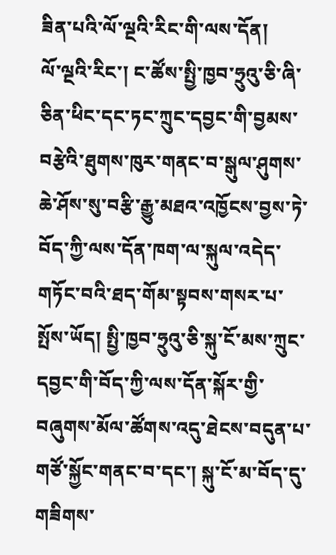ཟིན་པའི་ལོ་ལྔའི་རིང་གི་ལས་དོན།
ལོ་ལྔའི་རིང་། ང་ཚོས་སྤྱི་ཁྱབ་ཧྲུའུ་ཅི་ཞི་ཅིན་ཕིང་དང་ཏང་ཀྲུང་དབྱང་གི་བྱམས་བརྩེའི་ཐུགས་ཁུར་གནང་བ་སྒུལ་ཤུགས་ཆེ་ཤོས་སུ་བརྩི་རྒྱུ་མཐའ་འཁྱོངས་བྱས་ཏེ་བོད་ཀྱི་ལས་དོན་ཁག་ལ་སྐུལ་འདེད་གཏོང་བའི་ཐད་གོམ་སྟབས་གསར་པ་སྤོས་ཡོད། སྤྱི་ཁྱབ་ཧྲུའུ་ཅི་སྐུ་ངོ་མས་ཀྲུང་དབྱང་གི་བོད་ཀྱི་ལས་དོན་སྐོར་གྱི་བཞུགས་མོལ་ཚོགས་འདུ་ཐེངས་བདུན་པ་གཙོ་སྐྱོང་གནང་བ་དང་། སྐུ་ངོ་མ་བོད་དུ་གཟིགས་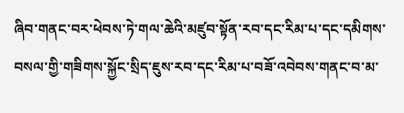ཞིབ་གནང་བར་ཕེབས་ཏེ་གལ་ཆེའི་མཛུབ་སྟོན་རབ་དང་རིམ་པ་དང་དམིགས་བསལ་གྱི་གཟིགས་སྐྱོང་སྲིད་ཇུས་རབ་དང་རིམ་པ་བཟོ་འབེབས་གནང་བ་མ་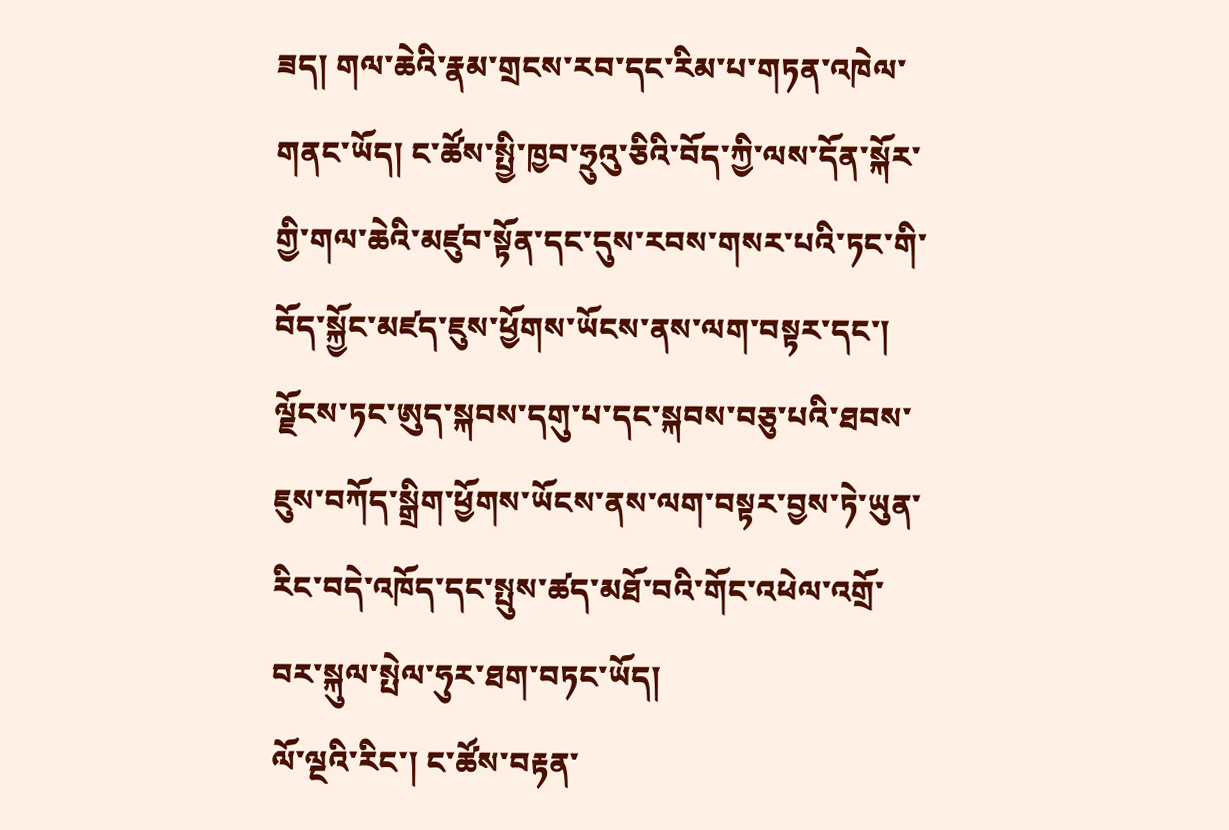ཟད། གལ་ཆེའི་རྣམ་གྲངས་རབ་དང་རིམ་པ་གཏན་འཁེལ་གནང་ཡོད། ང་ཚོས་སྤྱི་ཁྱབ་ཧྲུའུ་ཅིའི་བོད་ཀྱི་ལས་དོན་སྐོར་གྱི་གལ་ཆེའི་མཛུབ་སྟོན་དང་དུས་རབས་གསར་པའི་ཏང་གི་བོད་སྐྱོང་མཛད་ཇུས་ཕྱོགས་ཡོངས་ནས་ལག་བསྟར་དང་། ལྗོངས་ཏང་ཨུད་སྐབས་དགུ་པ་དང་སྐབས་བཅུ་པའི་ཐབས་ཇུས་བཀོད་སྒྲིག་ཕྱོགས་ཡོངས་ནས་ལག་བསྟར་བྱས་ཏེ་ཡུན་རིང་བདེ་འཁོད་དང་སྤུས་ཚད་མཐོ་བའི་གོང་འཕེལ་འགྲོ་བར་སྐུལ་སྤེལ་ཧུར་ཐག་བཏང་ཡོད།
ལོ་ལྔའི་རིང་། ང་ཚོས་བརྟན་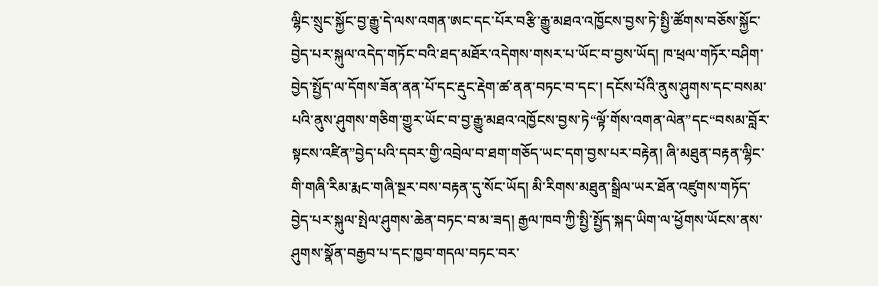ལྷིང་སྲུང་སྐྱོང་བྱ་རྒྱུ་དེ་ལས་འགན་ཨང་དང་པོར་བརྩི་རྒྱུ་མཐའ་འཁྱོངས་བྱས་ཏེ་སྤྱི་ཚོགས་བཅོས་སྐྱོང་བྱེད་པར་སྐུལ་འདེད་གཏོང་བའི་ཐད་མཐོར་འདེགས་གསར་པ་ཡོང་བ་བྱས་ཡོད། ཁ་ཕྲལ་གཏོར་བཤིག་བྱེད་སྤྱོད་ལ་དོགས་ཟོན་ནན་པོ་དང་རྡུང་རྡེག་ཚ་ནན་བཏང་བ་དང་། དངོས་པོའི་ནུས་ཤུགས་དང་བསམ་པའི་ནུས་ཤུགས་གཅིག་གྱུར་ཡོང་བ་བྱ་རྒྱུ་མཐའ་འཁྱོངས་བྱས་ཏེ“ལྟོ་གོས་འགན་ལེན”དང“བསམ་བློར་སྟངས་འཛིན”བྱེད་པའི་དབར་གྱི་འབྲེལ་བ་ཐག་གཅོད་ཡང་དག་བྱས་པར་བརྟེན། ཞི་མཐུན་བརྟན་ལྷིང་གི་གཞི་རིམ་རྨང་གཞི་སྔར་བས་བརྟན་དུ་སོང་ཡོད། མི་རིགས་མཐུན་སྒྲིལ་ཡར་ཐོན་འཛུགས་གཏོད་བྱེད་པར་སྐུལ་སྤེལ་ཤུགས་ཆེན་བཏང་བ་མ་ཟད། རྒྱལ་ཁབ་ཀྱི་སྤྱི་སྤྱོད་སྐད་ཡིག་ལ་ཕྱོགས་ཡོངས་ནས་ཤུགས་སྣོན་བརྒྱབ་པ་དང་ཁྱབ་གདལ་བཏང་བར་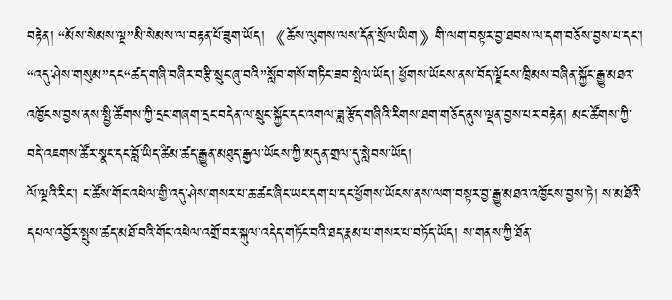བརྟེན། “མོས་སེམས་ལྔ”མི་སེམས་ལ་བརྟན་པོ་ཟུག་ཡོད། 《ཆོས་ལུགས་ལས་དོན་སྲོལ་ཡིག》གི་ལག་བསྟར་བྱ་ཐབས་ལ་དག་བཅོས་བྱས་པ་དང་། “འདུ་ཤེས་གསུམ”དང“ཚད་གཞི་བཞིར་བརྩི་སྲུང་ཞུ་བའི”སློབ་གསོ་གཏིང་ཟབ་སྤེལ་ཡོད། ཕྱོགས་ཡོངས་ནས་བོད་ལྗོངས་ཁྲིམས་བཞིན་སྐྱོང་རྒྱུ་མཐའ་འཁྱོངས་བྱས་ནས་སྤྱི་ཚོགས་ཀྱི་དྲང་གཞག་དྲང་བདེན་ལ་སྲུང་སྐྱོང་དང་འགལ་ཟླ་རྩོད་གཞིའི་རིགས་ཐག་གཅོད་ནུས་ལྡན་བྱས་པར་བརྟེན། མང་ཚོགས་ཀྱི་བདེ་འཇགས་ཚོར་སྣང་དང་བློ་ཡིད་ཚིམ་ཚད་རྒྱུན་མཐུད་རྒྱལ་ཡོངས་ཀྱི་མདུན་གྲལ་དུ་སླེབས་ཡོད།
ལོ་ལྔའི་རིང་། ང་ཚོས་གོང་འཕེལ་གྱི་འདུ་ཤེས་གསར་པ་ཆ་ཚང་ཞིང་ཡང་དག་པ་དང་ཕྱོགས་ཡོངས་ནས་ལག་བསྟར་བྱ་རྒྱུ་མཐའ་འཁྱོངས་བྱས་ཏེ། ས་མཐོའི་དཔལ་འབྱོར་སྤུས་ཚད་མཐོ་བའི་གོང་འཕེལ་འགྲོ་བར་སྐུལ་འདེད་གཏོང་བའི་ཐད་རྣམ་པ་གསར་པ་བཏོད་ཡོད། ས་གནས་ཀྱི་ཐོན་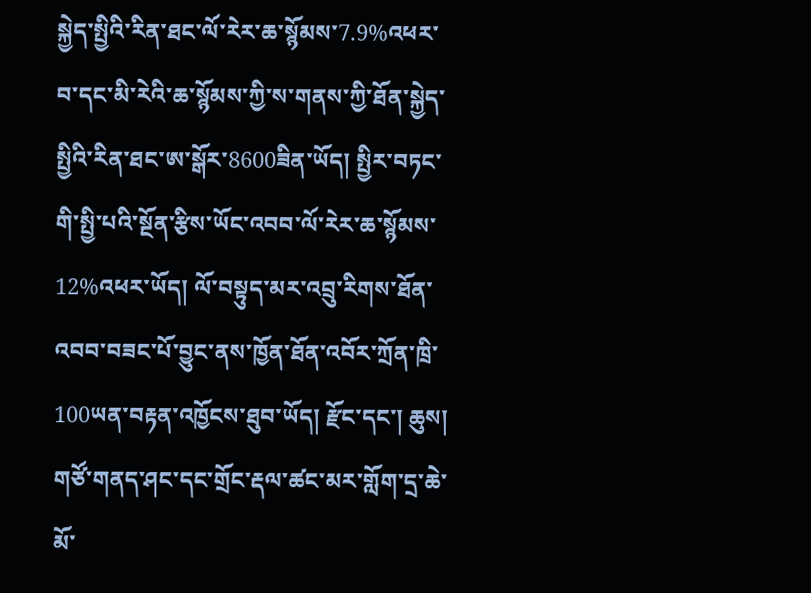སྐྱེད་སྤྱིའི་རིན་ཐང་ལོ་རེར་ཆ་སྙོམས་7.9%འཕར་བ་དང་མི་རེའི་ཆ་སྙོམས་ཀྱི་ས་གནས་ཀྱི་ཐོན་སྐྱེད་སྤྱིའི་རིན་ཐང་ཨ་སྒོར་8600ཟིན་ཡོད། སྤྱིར་བཏང་གི་སྤྱི་པའི་སྔོན་རྩིས་ཡོང་འབབ་ལོ་རེར་ཆ་སྙོམས་12%འཕར་ཡོད། ལོ་བསྟུད་མར་འབྲུ་རིགས་ཐོན་འབབ་བཟང་པོ་བྱུང་ནས་ཁྱོན་ཐོན་འབོར་ཀྲོན་ཁྲི་100ཡན་བརྟན་འཁྱོངས་ཐུབ་ཡོད། རྫོང་དང་། ཆུས། གཙོ་གནད་ཤང་དང་གྲོང་རྡལ་ཚང་མར་གློག་དྲ་ཆེ་མོ་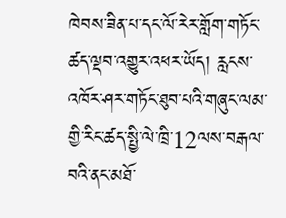ཁེབས་ཟིན་པ་དང་ལོ་རེར་གློག་གཏོང་ཚད་ལྡབ་འགྱུར་འཕར་ཡོད། རླངས་འཁོར་ཤར་གཏོང་ཐུབ་པའི་གཞུང་ལམ་གྱི་རིང་ཚད་སྤྱི་ལེ་ཁྲི་12ལས་བརྒལ་བའི་ནང་མཐོ་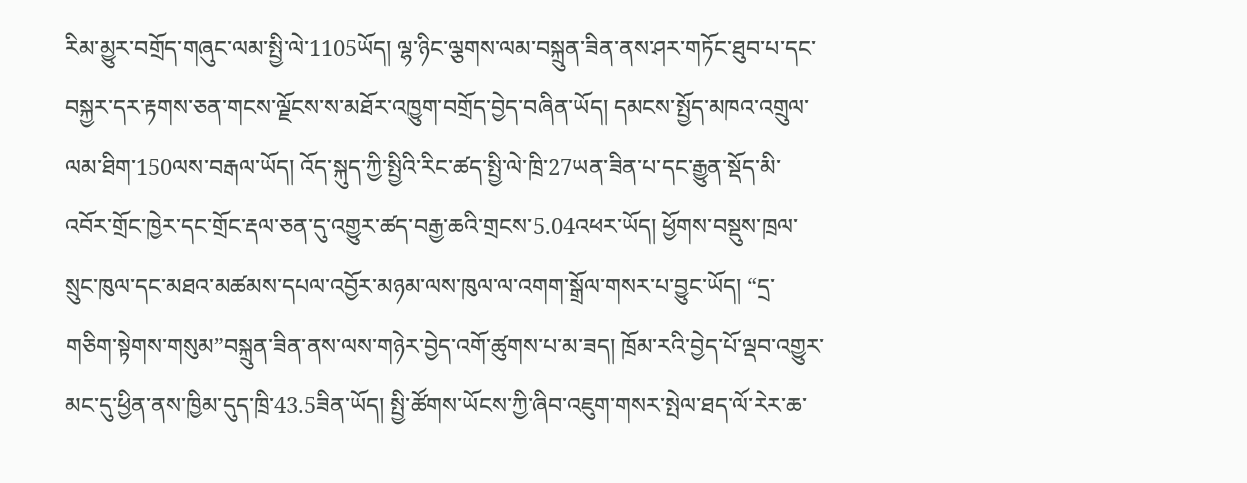རིམ་མྱུར་བགྲོད་གཞུང་ལམ་སྤྱི་ལེ་1105ཡོད། ལྷ་ཉིང་ལྕགས་ལམ་བསྐྲུན་ཟིན་ནས་ཤར་གཏོང་ཐུབ་པ་དང་བསྐྱར་དར་རྟགས་ཅན་གངས་ལྗོངས་ས་མཐོར་འཁྱུག་བགྲོད་བྱེད་བཞིན་ཡོད། དམངས་སྤྱོད་མཁའ་འགྲུལ་ལམ་ཐིག་150ལས་བརྒལ་ཡོད། འོད་སྐུད་ཀྱི་སྤྱིའི་རིང་ཚད་སྤྱི་ལེ་ཁྲི་27ཡན་ཟིན་པ་དང་རྒྱུན་སྡོད་མི་འབོར་གྲོང་ཁྱེར་དང་གྲོང་རྡལ་ཅན་དུ་འགྱུར་ཚད་བརྒྱ་ཆའི་གྲངས་5.04འཕར་ཡོད། ཕྱོགས་བསྡུས་ཁྲལ་སྲུང་ཁུལ་དང་མཐའ་མཚམས་དཔལ་འབྱོར་མཉམ་ལས་ཁུལ་ལ་འགག་སྒྲོལ་གསར་པ་བྱུང་ཡོད། “དྲ་གཅིག་སྟེགས་གསུམ”བསྐྲུན་ཟིན་ནས་ལས་གཉེར་བྱེད་འགོ་ཚུགས་པ་མ་ཟད། ཁྲོམ་རའི་བྱེད་པོ་ལྡབ་འགྱུར་མང་དུ་ཕྱིན་ནས་ཁྱིམ་དུད་ཁྲི་43.5ཟིན་ཡོད། སྤྱི་ཚོགས་ཡོངས་ཀྱི་ཞིབ་འཇུག་གསར་སྤེལ་ཐད་ལོ་རེར་ཆ་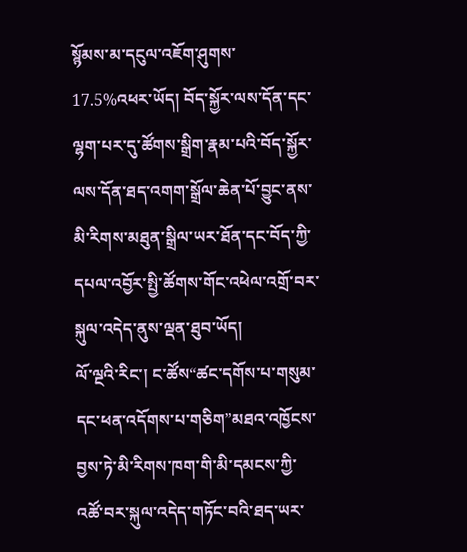སྙོམས་མ་དངུལ་འཇོག་ཤུགས་17.5%འཕར་ཡོད། བོད་སྐྱོར་ལས་དོན་དང་ལྷག་པར་དུ་ཚོགས་སྒྲིག་རྣམ་པའི་བོད་སྐྱོར་ལས་དོན་ཐད་འགག་སྒྲོལ་ཆེན་པོ་བྱུང་ནས་མི་རིགས་མཐུན་སྒྲིལ་ཡར་ཐོན་དང་བོད་ཀྱི་དཔལ་འབྱོར་སྤྱི་ཚོགས་གོང་འཕེལ་འགྲོ་བར་སྐུལ་འདེད་ནུས་ལྡན་ཐུབ་ཡོད།
ལོ་ལྔའི་རིང་། ང་ཚོས“ཚང་དགོས་པ་གསུམ་དང་ཕན་འདོགས་པ་གཅིག”མཐའ་འཁྱོངས་བྱས་ཏེ་མི་རིགས་ཁག་གི་མི་དམངས་ཀྱི་འཚོ་བར་སྐུལ་འདེད་གཏོང་བའི་ཐད་ཡར་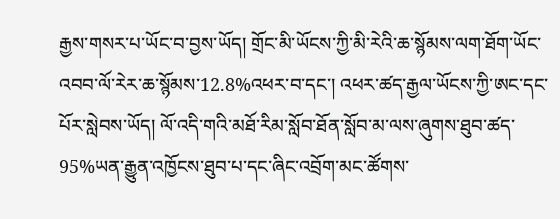རྒྱས་གསར་པ་ཡོང་བ་བྱས་ཡོད། གྲོང་མི་ཡོངས་ཀྱི་མི་རེའི་ཆ་སྙོམས་ལག་ཐོག་ཡོང་འབབ་ལོ་རེར་ཆ་སྙོམས་12.8%འཕར་བ་དང་། འཕར་ཚད་རྒྱལ་ཡོངས་ཀྱི་ཨང་དང་པོར་སླེབས་ཡོད། ལོ་འདི་གའི་མཐོ་རིམ་སློབ་ཐོན་སློབ་མ་ལས་ཞུགས་ཐུབ་ཚད་95%ཡན་རྒྱུན་འཁྱོངས་ཐུབ་པ་དང་ཞིང་འབྲོག་མང་ཚོགས་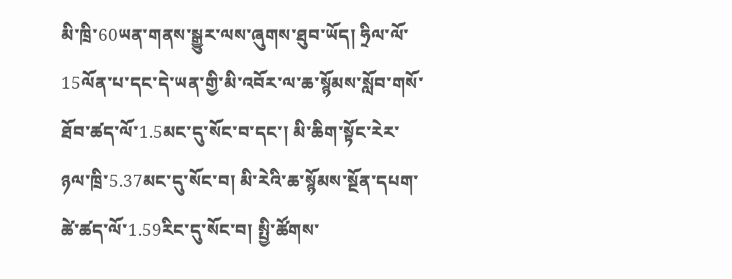མི་ཁྲི་60ཡན་གནས་སྒྱུར་ལས་ཞུགས་ཐུབ་ཡོད། ཧྲིལ་ལོ་15ལོན་པ་དང་དེ་ཡན་གྱི་མི་འབོར་ལ་ཆ་སྙོམས་སློབ་གསོ་ཐོབ་ཚད་ལོ་1.5མང་དུ་སོང་བ་དང་། མི་ཆིག་སྟོང་རེར་ཉལ་ཁྲི་5.37མང་དུ་སོང་བ། མི་རེའི་ཆ་སྙོམས་སྔོན་དཔག་ཚེ་ཚད་ལོ་1.59རིང་དུ་སོང་བ། སྤྱི་ཚོགས་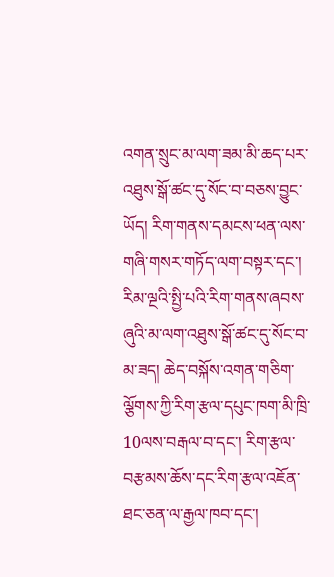འགན་སྲུང་མ་ལག་ཟམ་མི་ཆད་པར་འཐུས་སྒོ་ཚང་དུ་སོང་བ་བཅས་བྱུང་ཡོད། རིག་གནས་དམངས་ཕན་ལས་གཞི་གསར་གཏོད་ལག་བསྟར་དང་། རིམ་ལྔའི་སྤྱི་པའི་རིག་གནས་ཞབས་ཞུའི་མ་ལག་འཐུས་སྒོ་ཚང་དུ་སོང་བ་མ་ཟད། ཆེད་བསྐོས་འགན་གཅིག་ལྕོགས་ཀྱི་རིག་རྩལ་དཔུང་ཁག་མི་ཁྲི་10ལས་བརྒལ་བ་དང་། རིག་རྩལ་བརྩམས་ཆོས་དང་རིག་རྩལ་འཇོན་ཐང་ཅན་ལ་རྒྱལ་ཁབ་དང་།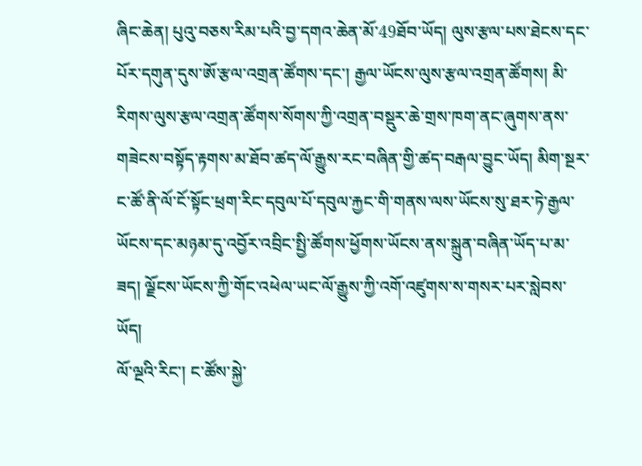ཞིང་ཆེན། པུའུ་བཅས་རིམ་པའི་བྱ་དགའ་ཆེན་མོ་49ཐོབ་ཡོད། ལུས་རྩལ་པས་ཐེངས་དང་པོར་དགུན་དུས་ཨོ་རྩལ་འགྲན་ཚོགས་དང་། རྒྱལ་ཡོངས་ལུས་རྩལ་འགྲན་ཚོགས། མི་རིགས་ལུས་རྩལ་འགྲན་ཚོགས་སོགས་ཀྱི་འགྲན་བསྡུར་ཆེ་གྲས་ཁག་ནང་ཞུགས་ནས་གཟེངས་བསྟོད་རྟགས་མ་ཐོབ་ཚད་ལོ་རྒྱུས་རང་བཞིན་གྱི་ཚད་བརྒལ་བྱུང་ཡོད། མིག་སྔར་ང་ཚོ་ནི་ལོ་ངོ་སྟོང་ཕྲག་རིང་དབུལ་པོ་དབུལ་རྐྱང་གི་གནས་ལས་ཡོངས་སུ་ཐར་ཏེ་རྒྱལ་ཡོངས་དང་མཉམ་དུ་འབྱོར་འབྲིང་སྤྱི་ཚོགས་ཕྱོགས་ཡོངས་ནས་སྐྲུན་བཞིན་ཡོད་པ་མ་ཟད། ལྗོངས་ཡོངས་ཀྱི་གོང་འཕེལ་ཡང་ལོ་རྒྱུས་ཀྱི་འགོ་འཛུགས་ས་གསར་པར་སླེབས་ཡོད།
ལོ་ལྔའི་རིང་། ང་ཚོས་སྐྱེ་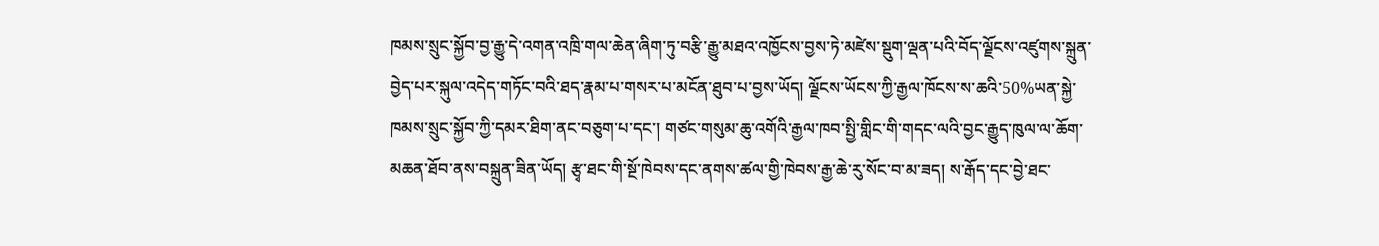ཁམས་སྲུང་སྐྱོབ་བྱ་རྒྱུ་དེ་འགན་འཁྲི་གལ་ཆེན་ཞིག་ཏུ་བརྩི་རྒྱུ་མཐའ་འཁྱོངས་བྱས་ཏེ་མཛེས་སྡུག་ལྡན་པའི་བོད་ལྗོངས་འཛུགས་སྐྲུན་བྱེད་པར་སྐུལ་འདེད་གཏོང་བའི་ཐད་རྣམ་པ་གསར་པ་མངོན་ཐུབ་པ་བྱས་ཡོད། ལྗོངས་ཡོངས་ཀྱི་རྒྱལ་ཁོངས་ས་ཆའི་50%ཡན་སྐྱེ་ཁམས་སྲུང་སྐྱོབ་ཀྱི་དམར་ཐིག་ནང་བཅུག་པ་དང་། གཙང་གསུམ་ཆུ་འགོའི་རྒྱལ་ཁབ་སྤྱི་གླིང་གི་གདང་ལའི་བྱང་རྒྱུད་ཁུལ་ལ་ཆོག་མཆན་ཐོབ་ནས་བསྐྲུན་ཟིན་ཡོད། རྩྭ་ཐང་གི་སྔོ་ཁེབས་དང་ནགས་ཚལ་གྱི་ཁེབས་རྒྱ་ཆེ་རུ་སོང་བ་མ་ཟད། ས་རྒོད་དང་བྱེ་ཐང་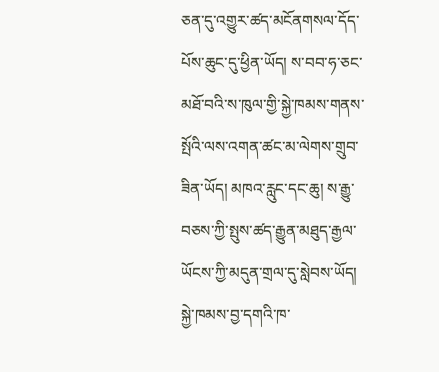ཅན་དུ་འགྱུར་ཚད་མངོནགསལ་དོད་པོས་ཆུང་དུ་ཕྱིན་ཡོད། ས་བབ་ཧ་ཅང་མཐོ་བའི་ས་ཁུལ་གྱི་སྐྱེ་ཁམས་གནས་སྤོའི་ལས་འགན་ཚང་མ་ལེགས་གྲུབ་ཟིན་ཡོད། མཁའ་རླུང་དང་ཆུ། ས་རྒྱུ་བཅས་ཀྱི་སྤུས་ཚད་རྒྱུན་མཐུད་རྒྱལ་ཡོངས་ཀྱི་མདུན་གྲལ་དུ་སླེབས་ཡོད། སྐྱེ་ཁམས་བྱ་དགའི་ཁ་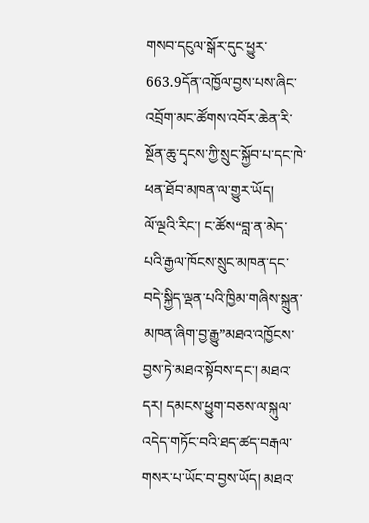གསབ་དངུལ་སྒོར་དུང་ཕྱུར་663.9དོན་འཁྱོལ་བྱས་པས་ཞིང་འབྲོག་མང་ཚོགས་འབོར་ཆེན་རི་སྔོན་ཆུ་དྭངས་ཀྱི་སྲུང་སྐྱོབ་པ་དང་ཁེ་ཕན་ཐོབ་མཁན་ལ་གྱུར་ཡོད།
ལོ་ལྔའི་རིང་། ང་ཚོས“བླ་ན་མེད་པའི་རྒྱལ་ཁོངས་སྲུང་མཁན་དང་བདེ་སྐྱིད་ལྡན་པའི་ཁྱིམ་གཞིས་སྐྲུན་མཁན་ཞིག་བྱ་རྒྱུ”མཐའ་འཁྱོངས་བྱས་ཏེ་མཐའ་སྟོབས་དང་། མཐའ་དར། དམངས་ཕྱུག་བཅས་ལ་སྐུལ་འདེད་གཏོང་བའི་ཐད་ཚད་བརྒལ་གསར་པ་ཡོང་བ་བྱས་ཡོད། མཐའ་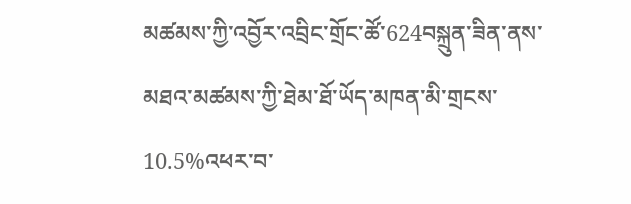མཚམས་ཀྱི་འབྱོར་འབྲིང་གྲོང་ཚོ་624བསྐྲུན་ཟིན་ནས་མཐའ་མཚམས་ཀྱི་ཐེམ་ཐོ་ཡོད་མཁན་མི་གྲངས་10.5%འཕར་བ་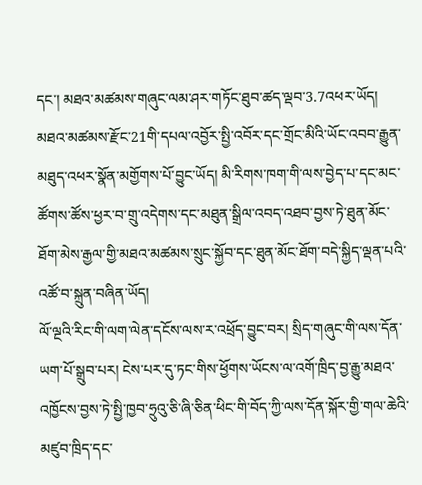དང་། མཐའ་མཚམས་གཞུང་ལམ་ཤར་གཏོང་ཐུབ་ཚད་ལྡབ་3.7འཕར་ཡོད། མཐའ་མཚམས་རྫོང་21གི་དཔལ་འབྱོར་སྤྱི་འབོར་དང་གྲོང་མིའི་ཡོང་འབབ་རྒྱུན་མཐུད་འཕར་སྣོན་མགྱོགས་པོ་བྱུང་ཡོད། མི་རིགས་ཁག་གི་ལས་བྱེད་པ་དང་མང་ཚོགས་ཚོས་ཕྱར་བ་གྲུ་འདེགས་དང་མཐུན་སྒྲིལ་འབད་འཐབ་བྱས་ཏེ་ཐུན་མོང་ཐོག་མེས་རྒྱལ་གྱི་མཐའ་མཚམས་སྲུང་སྐྱོབ་དང་ཐུན་མོང་ཐོག་བདེ་སྐྱིད་ལྡན་པའི་འཚོ་བ་སྐྲུན་བཞིན་ཡོད།
ལོ་ལྔའི་རིང་གི་ལག་ལེན་དངོས་ལས་ར་འཕྲོད་བྱུང་བར། སྲིད་གཞུང་གི་ལས་དོན་ཡག་པོ་སྒྲུབ་པར། ངེས་པར་དུ་ཏང་གིས་ཕྱོགས་ཡོངས་ལ་འགོ་ཁྲིད་བྱ་རྒྱུ་མཐའ་འཁྱོངས་བྱས་ཏེ་སྤྱི་ཁྱབ་ཧྲུའུ་ཅི་ཞི་ཅིན་ཕིང་གི་བོད་ཀྱི་ལས་དོན་སྐོར་གྱི་གལ་ཆེའི་མཛུབ་ཁྲིད་དང་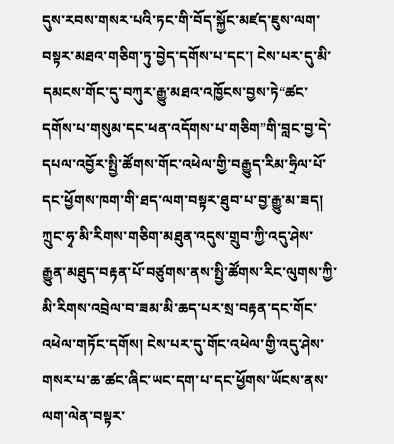དུས་རབས་གསར་པའི་ཏང་གི་བོད་སྐྱོང་མཛད་ཇུས་ལག་བསྟར་མཐའ་གཅིག་ཏུ་བྱེད་དགོས་པ་དང་། ངེས་པར་དུ་མི་དམངས་གོང་དུ་བཀུར་རྒྱུ་མཐའ་འཁྱོངས་བྱས་ཏེ“ཚང་དགོས་པ་གསུམ་དང་ཕན་འདོགས་པ་གཅིག”གི་བླང་བྱ་དེ་དཔལ་འབྱོར་སྤྱི་ཚོགས་གོང་འཕེལ་གྱི་བརྒྱུད་རིམ་ཧྲིལ་པོ་དང་ཕྱོགས་ཁག་གི་ཐད་ལག་བསྟར་ཐུབ་པ་བྱ་རྒྱུ་མ་ཟད། ཀྲུང་ཧྭ་མི་རིགས་གཅིག་མཐུན་འདུས་གྲུབ་ཀྱི་འདུ་ཤེས་རྒྱུན་མཐུད་བརྟན་པོ་བཙུགས་ནས་སྤྱི་ཚོགས་རིང་ལུགས་ཀྱི་མི་རིགས་འབྲེལ་བ་ཟམ་མི་ཆད་པར་སྲ་བརྟན་དང་གོང་འཕེལ་གཏོང་དགོས། ངེས་པར་དུ་གོང་འཕེལ་གྱི་འདུ་ཤེས་གསར་པ་ཆ་ཚང་ཞིང་ཡང་དག་པ་དང་ཕྱོགས་ཡོངས་ནས་ལག་ལེན་བསྟར་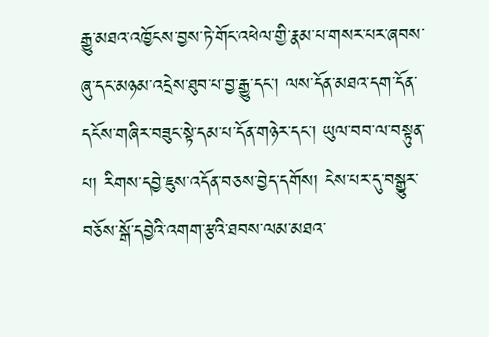རྒྱུ་མཐའ་འཁྱོངས་བྱས་ཏེ་གོང་འཕེལ་གྱི་རྣམ་པ་གསར་པར་ཞབས་ཞུ་དང་མཉམ་འདྲེས་ཐུབ་པ་བྱ་རྒྱུ་དང་། ལས་དོན་མཐའ་དག་དོན་དངོས་གཞིར་བཟུང་སྟེ་དམ་པ་དོན་གཉེར་དང་། ཡུལ་བབ་ལ་བསྟུན་པ། རིགས་དབྱེ་ཇུས་འདོན་བཅས་བྱེད་དགོས། ངེས་པར་དུ་བསྒྱུར་བཅོས་སྒོ་དབྱེའི་འགག་རྩའི་ཐབས་ལམ་མཐའ་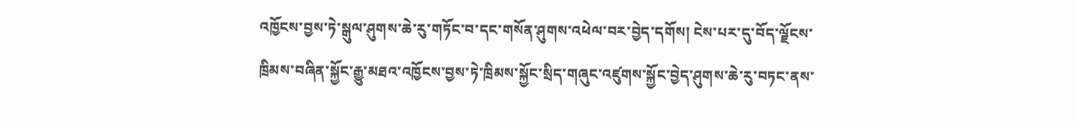འཁྱོངས་བྱས་ཏེ་སྒུལ་ཤུགས་ཆེ་རུ་གཏོང་བ་དང་གསོན་ཤུགས་འཕེལ་བར་བྱེད་དགོས། ངེས་པར་དུ་བོད་ལྗོངས་ཁྲིམས་བཞིན་སྐྱོང་རྒྱུ་མཐའ་འཁྱོངས་བྱས་ཏེ་ཁྲིམས་སྐྱོང་སྲིད་གཞུང་འཛུགས་སྐྱོང་བྱེད་ཤུགས་ཆེ་རུ་བཏང་ནས་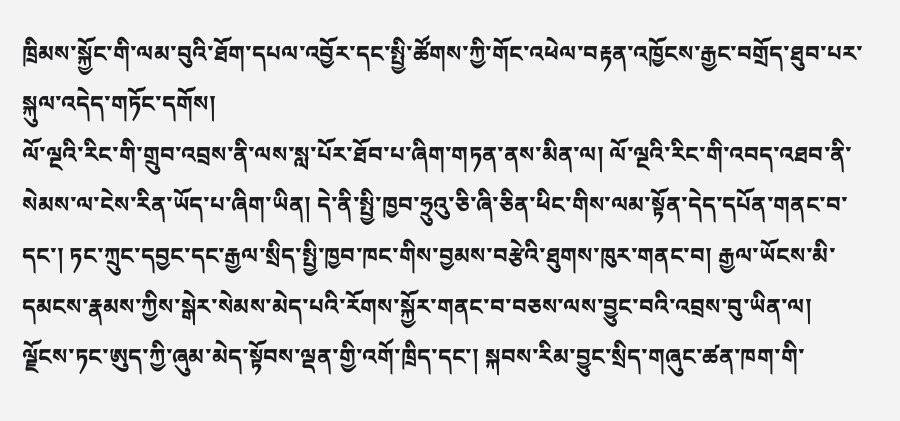ཁྲིམས་སྐྱོང་གི་ལམ་བུའི་ཐོག་དཔལ་འབྱོར་དང་སྤྱི་ཚོགས་ཀྱི་གོང་འཕེལ་བརྟན་འཁྱོངས་རྒྱང་བགྲོད་ཐུབ་པར་སྐུལ་འདེད་གཏོང་དགོས།
ལོ་ལྔའི་རིང་གི་གྲུབ་འབྲས་ནི་ལས་སླ་པོར་ཐོབ་པ་ཞིག་གཏན་ནས་མིན་ལ། ལོ་ལྔའི་རིང་གི་འབད་འཐབ་ནི་སེམས་ལ་ངེས་རིན་ཡོད་པ་ཞིག་ཡིན། དེ་ནི་སྤྱི་ཁྱབ་ཧྲུའུ་ཅི་ཞི་ཅིན་ཕིང་གིས་ལམ་སྟོན་དེད་དཔོན་གནང་བ་དང་། ཏང་ཀྲུང་དབྱང་དང་རྒྱལ་སྲིད་སྤྱི་ཁྱབ་ཁང་གིས་བྱམས་བརྩེའི་ཐུགས་ཁུར་གནང་བ། རྒྱལ་ཡོངས་མི་དམངས་རྣམས་ཀྱིས་སྒེར་སེམས་མེད་པའི་རོགས་སྐྱོར་གནང་བ་བཅས་ལས་བྱུང་བའི་འབྲས་བུ་ཡིན་ལ། ལྗོངས་ཏང་ཨུད་ཀྱི་ཞུམ་མེད་སྟོབས་ལྡན་གྱི་འགོ་ཁྲིད་དང་། སྐབས་རིམ་བྱུང་སྲིད་གཞུང་ཚན་ཁག་གི་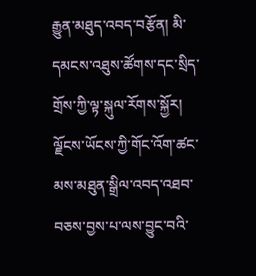རྒྱུན་མཐུད་འབད་བརྩོན། མི་དམངས་འཐུས་ཚོགས་དང་སྲིད་གྲོས་ཀྱི་ལྟ་སྐུལ་རོགས་སྐྱོར། ལྗོངས་ཡོངས་ཀྱི་གོང་འོག་ཚང་མས་མཐུན་སྒྲིལ་འབད་འཐབ་བཅས་བྱས་པ་ལས་བྱུང་བའི་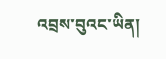འབྲས་བུའང་ཡིན།